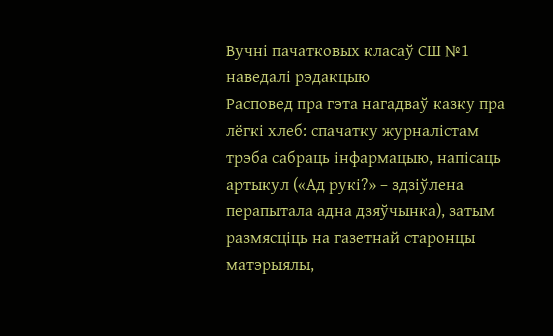Вучні пачатковых класаў СШ №1 наведалі рэдакцыю
Расповед пра гэта нагадваў казку пра лёгкі хлеб: спачатку журналістам трэба сабраць інфармацыю, напісаць артыкул («Ад рукі?» – здзіўлена перапытала адна дзяўчынка), затым размясціць на газетнай старонцы матэрыялы,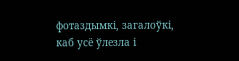фотаздымкі, загалоўкі, каб усё ўлезла і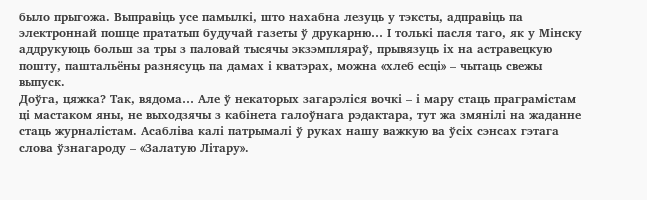было прыгожа. Выправіць усе памылкі, што нахабна лезуць у тэксты, адправіць па электроннай пошце прататып будучай газеты ў друкарню… І толькі пасля таго, як у Мінску аддрукуюць больш за тры з паловай тысячы экзэмпляраў, прывязуць іх на астравецкую пошту, паштальёны разнясуць па дамах і кватэрах, можна «хлеб есці» – чытаць свежы выпуск.
Доўга, цяжка? Так, вядома… Але ў некаторых загарэліся вочкі – і мару стаць праграмістам ці мастаком яны, не выходзячы з кабінета галоўнага рэдактара, тут жа змянілі на жаданне стаць журналістам. Асабліва калі патрымалі ў руках нашу важкую ва ўсіх сэнсах гэтага слова ўзнагароду – «Залатую Літару».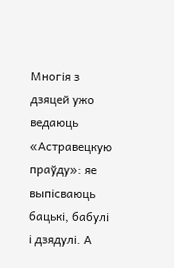Многія з дзяцей ужо ведаюць «Астравецкую праўду»: яе выпісваюць бацькі, бабулі і дзядулі. А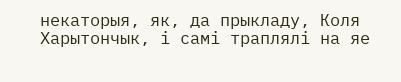некаторыя, як, да прыкладу, Коля Харытончык, і самі траплялі на яе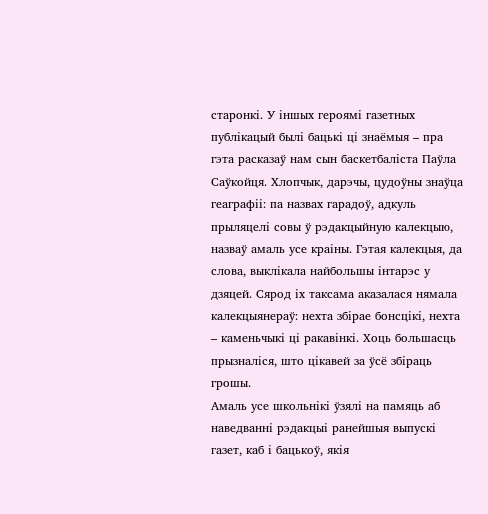старонкі. У іншых героямі газетных публікацый былі бацькі ці знаёмыя – пра гэта расказаў нам сын баскетбаліста Паўла Саўкойця. Хлопчык, дарэчы, цудоўны знаўца геаграфіі: па назвах гарадоў, адкуль прыляцелі совы ў рэдакцыйную калекцыю, назваў амаль усе краіны. Гэтая калекцыя, да слова, выклікала найбольшы інтарэс у дзяцей. Сярод іх таксама аказалася нямала калекцыянераў: нехта збірае бонсцікі, нехта – каменьчыкі ці ракавінкі. Хоць большасць прызналіся, што цікавей за ўсё збіраць грошы.
Амаль усе школьнікі ўзялі на памяць аб наведванні рэдакцыі ранейшыя выпускі газет, каб і бацькоў, якія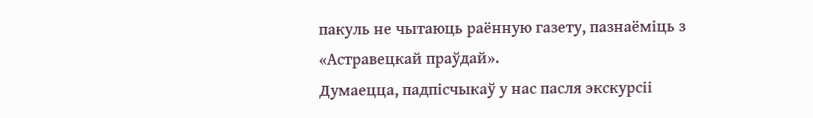пакуль не чытаюць раённую газету, пазнаёміць з «Астравецкай праўдай».
Думаецца, падпісчыкаў у нас пасля экскурсіі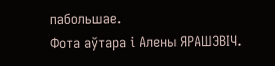пабольшае.
Фота аўтара і Алены ЯРАШЭВІЧ.